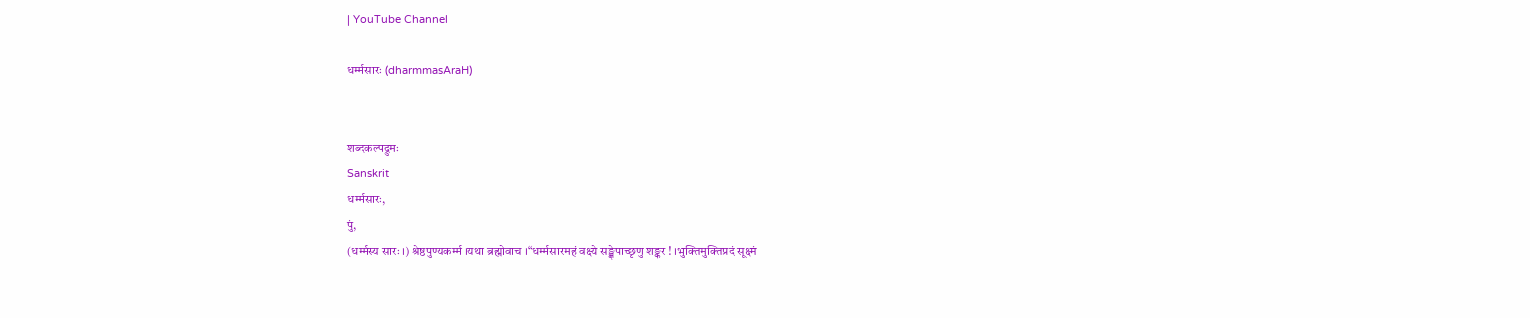| YouTube Channel

धर्म्मसारः (dharmmasAraH)


शब्दकल्पद्रुमः
Sanskrit
धर्म्मसारः,
पुं,
(धर्म्मस्य सारः ।) श्रेष्ठपुण्यकर्म्म ।यथा ब्रह्मोवाच ।“धर्म्मसारमहं वक्ष्ये सङ्क्षेपाच्छृणु शङ्कर ! ।भुक्तिमुक्तिप्रदं सूक्ष्मं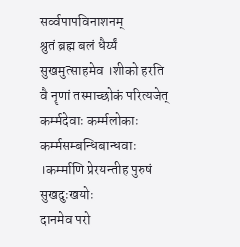सर्व्वपापविनाशनम्
श्रुतं ब्रह्म बलं धैर्य्यं सुखमुत्साहमेव ।शीको हरति वै नॄणां तस्माच्छोकं परित्यजेत्
कर्म्मदेवाः कर्म्मलोकाः कर्म्मसम्बन्धिबान्धवाः ।कर्म्माणि प्रेरयन्तीह पुरुषं सुखदुःखयोः
दानमेव परो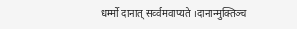धर्म्मो दानात् सर्व्वमवाप्यते ।दानान्मुक्तिञ्च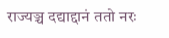राज्यञ्च दद्याद्दानं ततो नरः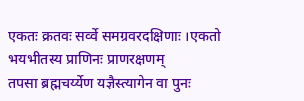एकतः क्रतवः सर्व्वे समग्रवरदक्षिणाः ।एकतो भयभीतस्य प्राणिनः प्राणरक्षणम्
तपसा ब्रह्मचर्य्येण यज्ञैस्त्यागेन वा पुनः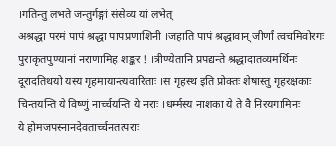।गतिन्तु लभते जन्तुर्गङ्गां संसेव्य यां लभेत्
अश्रद्धा परमं पापं श्रद्धा पापप्रणाशिनी ।जहाति पापं श्रद्धावान् जीर्णां त्वचमिवोरगः
पुराकृतपुण्यानां नराणामिह शङ्कर ! ।त्रीण्येतानि प्रपद्यन्ते श्रद्धादातव्यमर्थिनः
दूरादतिथयो यस्य गृहमायान्त्यवारिताः ।स गृहस्थ इति प्रोक्तः शेषास्तु गृहरक्षकाः
चिन्तयन्ति ये विष्णुं नार्च्चयन्ति ये नराः ।धर्म्मस्य नाशका ये ते वै निरयगामिनः
ये होमजपस्नानदेवतार्च्चनतत्पराः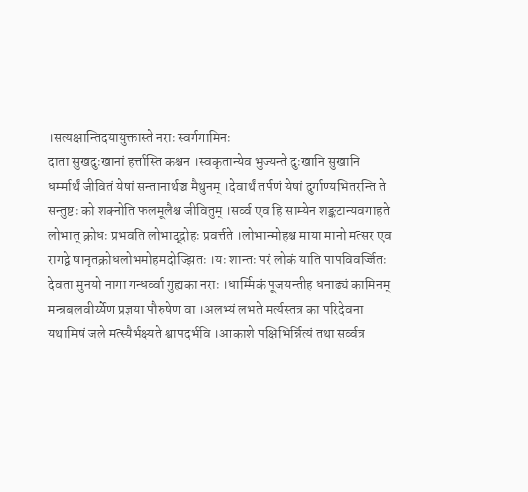।सत्यक्षान्तिदयायुक्तास्ते नराः स्वर्गगामिनः
दाता सुखदुःखानां हर्त्तास्ति कश्चन ।स्वकृतान्येव भुज्यन्ते दुःखानि सुखानि
धर्म्मार्थं जीवितं येषां सन्तानार्थञ्च मैथुनम् ।देवार्थं तर्पणं येषां दुर्गाण्यभितरन्ति ते
सन्तुष्टः को शक्नोति फलमूलैश्च जीवितुम् ।सर्व्व एव हि साम्येन शङ्कटान्यवगाहते
लोभात् क्रोधः प्रभवति लोभाद्द्रोहः प्रवर्त्तते ।लोभान्मोहश्च माया मानो मत्सर एव
रागद्वे षानृतक्रोधलोभमोहमदोज्झितः ।यः शान्तः परं लोकं याति पापविवर्ज्जितः
देवता मुनयो नागा गन्धर्व्वा गुह्यका नराः ।धार्म्मिकं पूजयन्तीह धनाढ्यं कामिनम्
मन्त्रबलवीर्य्येण प्रज्ञया पौरुषेण वा ।अलभ्यं लभते मर्त्यस्तत्र का परिदेवना
यथामिषं जले मत्स्यैर्भक्ष्यते श्वापदर्भवि ।आकाशे पक्षिभिर्न्नित्यं तथा सर्व्वत्र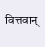वित्तवान्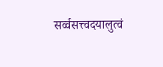सर्व्वसत्त्वदयालुत्वं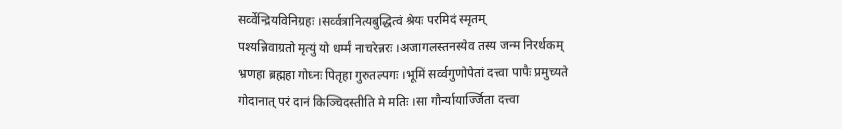सर्व्वेन्द्रियविनिग्रहः ।सर्व्वत्रानित्यबुद्धित्वं श्रेयः परमिदं स्मृतम्
पश्यन्निवाग्रतो मृत्युं यो धर्म्मं नाचरेन्नरः ।अजागलस्तनस्येव तस्य जन्म निरर्थकम्
भ्रणहा ब्रह्महा गोघ्नः पितृहा गुरुतल्पगः ।भूमिं सर्व्वगुणोपेतां दत्त्वा पापैः प्रमुच्यते
गोदानात् परं दानं किञ्चिदस्तीति मे मतिः ।सा गौर्न्यायार्ज्जिता दत्त्वा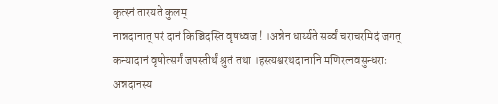कृत्स्नं तारयते कुलम्
नान्नदानात् परं दानं किञ्चिदस्ति वृषध्वज ! ।अन्नेन धार्य्यते सर्व्वं चराचरमिदं जगत्
कन्यादानं वृषोत्सर्गं जपस्तीर्थं श्रुतं तथा ।हस्त्यश्वरथदानानि मणिरत्नवसुन्धराः
अन्नदानस्य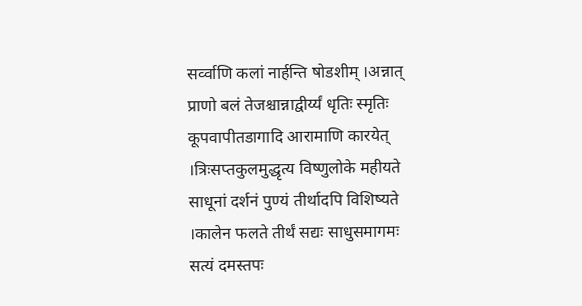सर्व्वाणि कलां नार्हन्ति षोडशीम् ।अन्नात् प्राणो बलं तेजश्चान्नाद्वीर्य्यं धृतिः स्मृतिः
कूपवापीतडागादि आरामाणि कारयेत् ।त्रिःसप्तकुलमुद्धृत्य विष्णुलोके महीयते
साधूनां दर्शनं पुण्यं तीर्थादपि विशिष्यते ।कालेन फलते तीर्थं सद्यः साधुसमागमः
सत्यं दमस्तपः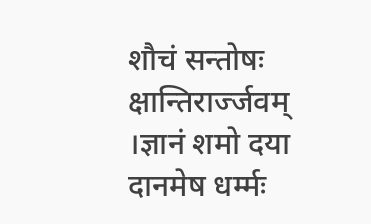शौचं सन्तोषः क्षान्तिरार्ज्जवम् ।ज्ञानं शमो दया दानमेष धर्म्मः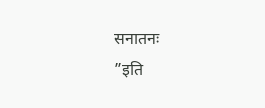सनातनः
”इति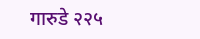गारुडे २२५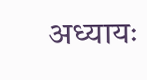अध्यायः